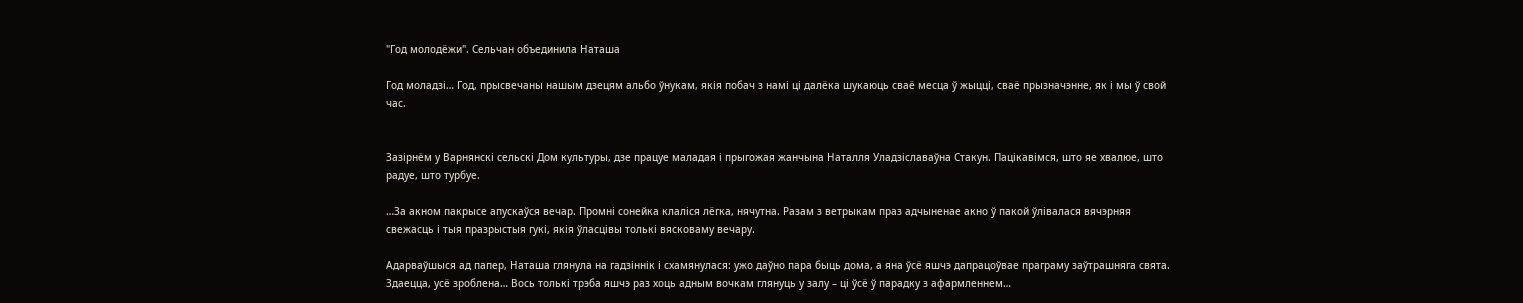"Год молодёжи". Сельчан объединила Наташа

Год моладзі… Год, прысвечаны нашым дзецям альбо ўнукам, якія побач з намі ці далёка шукаюць сваё месца ў жыцці, сваё прызначэнне, як і мы ў свой час.


Зазірнём у Варнянскі сельскі Дом культуры, дзе працуе маладая і прыгожая жанчына Наталля Уладзіславаўна Стакун. Пацікавімся, што яе хвалюе, што радуе, што турбуе.

…За акном пакрысе апускаўся вечар. Промні сонейка клаліся лёгка, нячутна. Разам з ветрыкам праз адчыненае акно ў пакой ўлівалася вячэрняя свежасць і тыя празрыстыя гукі, якія ўласцівы толькі вясковаму вечару.

Адарваўшыся ад папер, Наташа глянула на гадзіннік і схамянулася: ужо даўно пара быць дома, а яна ўсё яшчэ дапрацоўвае праграму заўтрашняга свята. Здаецца, усё зроблена… Вось толькі трэба яшчэ раз хоць адным вочкам глянуць у залу – ці ўсё ў парадку з афармленнем…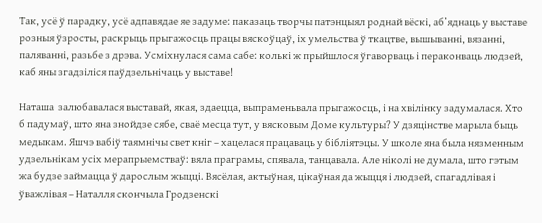Так, усё ў парадку, усё адпавядае яе задуме: паказаць творчы патэнцыял роднай вёскі, аб’яднаць у выставе розныя ўзросты, раскрыць прыгажосць працы вяскоўцаў, іх умельства ў ткацтве, вышыванні, вязанні, паляванні, разьбе з дрэва. Усміхнулася сама сабе: колькі ж прыйшлося ўгаворваць і пераконваць людзей, каб яны згадзіліся паўдзельнічаць у выставе!

Наташа  залюбавалася выставай, якая, здаецца, выпраменьвала прыгажосць, і на хвілінку задумалася. Хто б падумаў, што яна знойдзе сябе, сваё месца тут, у вясковым Доме культуры? У дзяцінстве марыла быць медыкам. Яшчэ вабіў таямнічы свет кніг – хацелася працаваць у бібліятэцы. У школе яна была нязменным удзельнікам усіх мерапрыемстваў: вяла праграмы, спявала, танцавала. Але ніколі не думала, што гэтым жа будзе займацца ў дарослым жыцці. Вясёлая, актыўная, цікаўная да жыцця і людзей, спагадлівая і ўважлівая – Наталля скончыла Гродзенскі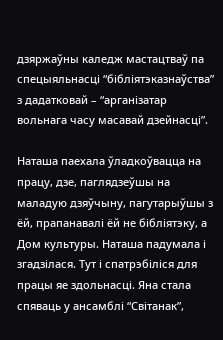дзяржаўны каледж мастацтваў па спецыяльнасці “бібліятэказнаўства” з дадатковай – “арганізатар вольнага часу масавай дзейнасці”.

Наташа паехала ўладкоўвацца на працу, дзе, паглядзеўшы на маладую дзяўчыну, пагутарыўшы з ёй, прапанавалі ёй не бібліятэку, а Дом культуры. Наташа падумала і згадзілася. Тут і спатрэбіліся для працы яе здольнасці. Яна стала спяваць у ансамблі “Світанак”,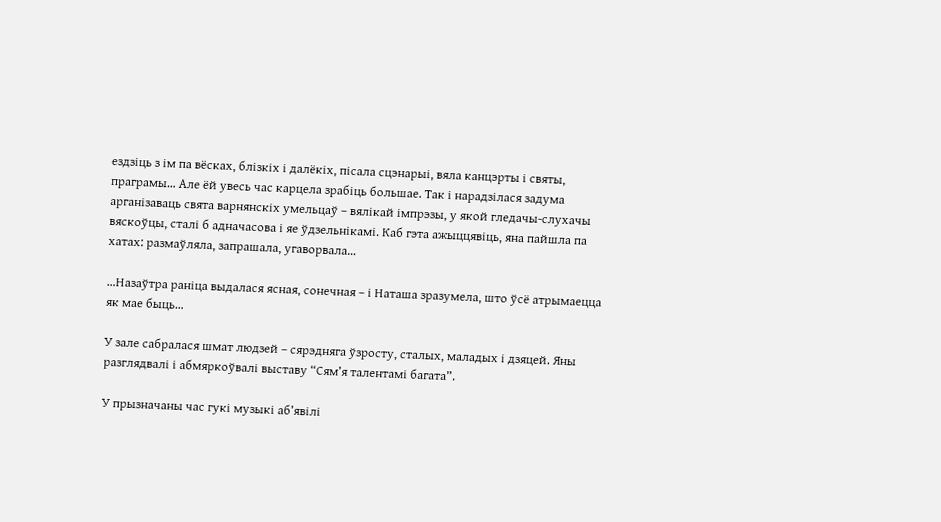ездзіць з ім па вёсках, блізкіх і далёкіх, пісала сцэнарыі, вяла канцэрты і святы, праграмы… Але ёй увесь час карцела зрабіць большае. Так і нарадзілася задума арганізаваць свята варнянскіх умельцаў – вялікай імпрэзы, у якой гледачы-слухачы вяскоўцы, сталі б адначасова і яе ўдзельнікамі. Каб гэта ажыццявіць, яна пайшла па хатах: размаўляла, запрашала, угаворвала…

…Назаўтра раніца выдалася ясная, сонечная – і Наташа зразумела, што ўсё атрымаецца як мае быць…

У зале сабралася шмат людзей – сярэдняга ўзросту, сталых, маладых і дзяцей. Яны разглядвалі і абмяркоўвалі выставу “Сям’я талентамі багата”.

У прызначаны час гукі музыкі аб’явілі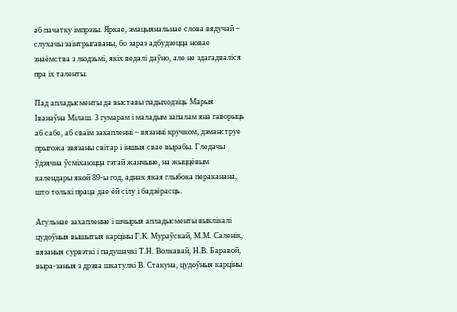аб пачатку імпрэзы. Яркае, эмацыянальнае слова вядучай – слухачы заінтрыгаваны, бо зараз адбудзецца новае знаёмства з людзьмі, якіх ведалі даўно, але не здагадваліся пра іх таленты.

Пад апладысменты да выставы падыходзіць Марыя Іванаўна Мілаш. З гумарам і маладым запалам яна гаворыць аб сабе, аб сваім захапленні – вязанні кручком, дэманструе прыгожа звязаны світар і іншыя свае вырабы. Гледачы ўдзячна ўсміхаюцца гэтай жанчыне, на жыццёвым календары якой 89-ы год, аднак якая глыбока пераканана, што толькі праца дае ёй сілу і бадзёрасць.

Агульнае захапленне і шчырыя апладысменты выклікалі цудоўныя вышытыя карціны Г.К. Мураўскай, М.М. Саленік, вязаныя сурвэткі і падушачкі Т.Н. Волкавай, Н.В. Баравой, выра-заныя з дрэва шкатулкі В. Стакуна, цудоўныя карціны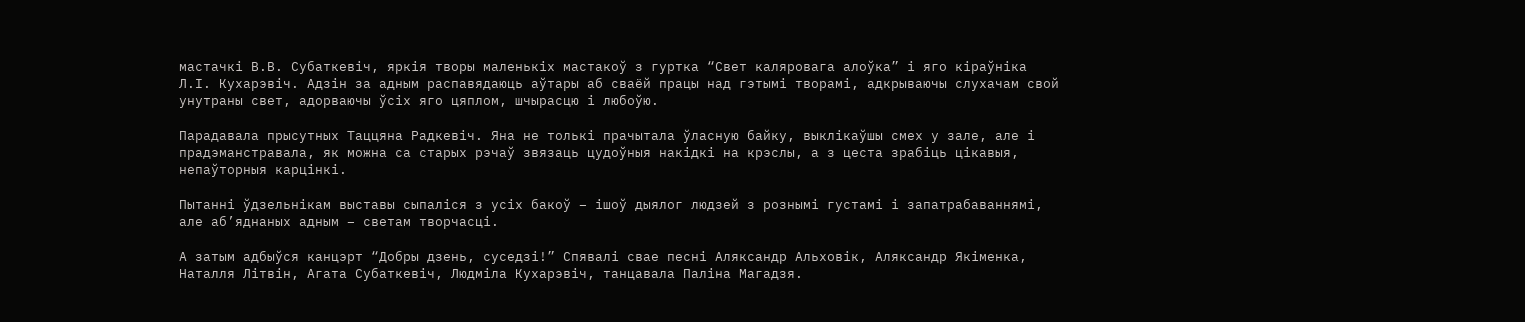мастачкі В.В. Субаткевіч, яркія творы маленькіх мастакоў з гуртка “Свет каляровага алоўка” і яго кіраўніка Л.І. Кухарэвіч. Адзін за адным распавядаюць аўтары аб сваёй працы над гэтымі творамі, адкрываючы слухачам свой унутраны свет, адорваючы ўсіх яго цяплом, шчырасцю і любоўю.

Парадавала прысутных Таццяна Радкевіч. Яна не толькі прачытала ўласную байку, выклікаўшы смех у зале, але і прадэманстравала, як можна са старых рэчаў звязаць цудоўныя накідкі на крэслы, а з цеста зрабіць цікавыя, непаўторныя карцінкі.

Пытанні ўдзельнікам выставы сыпаліся з усіх бакоў – ішоў дыялог людзей з рознымі густамі і запатрабаваннямі, але аб’яднаных адным – светам творчасці.

А затым адбыўся канцэрт “Добры дзень, суседзі!” Спявалі свае песні Аляксандр Альховік, Аляксандр Якіменка, Наталля Літвін, Агата Субаткевіч, Людміла Кухарэвіч, танцавала Паліна Магадзя.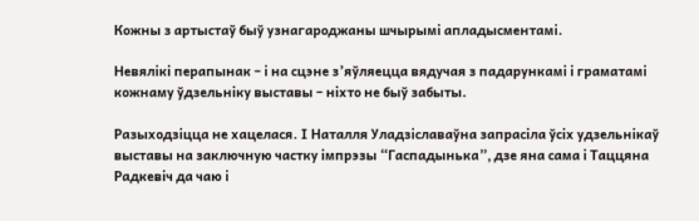Кожны з артыстаў быў узнагароджаны шчырымі апладысментамі.

Невялікі перапынак – і на сцэне з’яўляецца вядучая з падарункамі і граматамі кожнаму ўдзельніку выставы – ніхто не быў забыты.

Разыходзіцца не хацелася. І Наталля Уладзіславаўна запрасіла ўсіх удзельнікаў выставы на заключную частку імпрэзы “Гаспадынька”, дзе яна сама і Таццяна Радкевіч да чаю і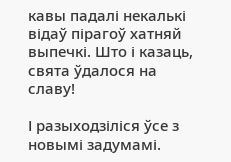кавы падалі некалькі відаў пірагоў хатняй выпечкі. Што і казаць, свята ўдалося на славу!

І разыходзіліся ўсе з новымі задумамі.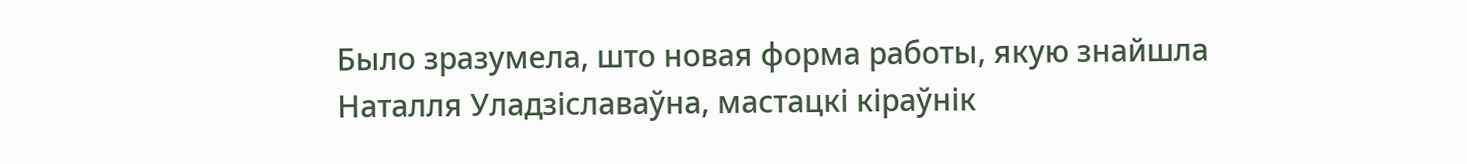Было зразумела, што новая форма работы, якую знайшла Наталля Уладзіславаўна, мастацкі кіраўнік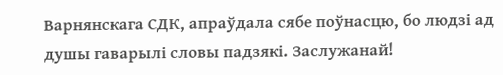Варнянскага СДК, апраўдала сябе поўнасцю, бо людзі ад душы гаварылі словы падзякі. Заслужанай!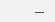---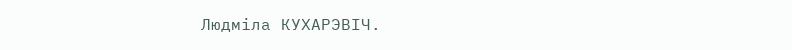Людміла КУХАРЭВІЧ.